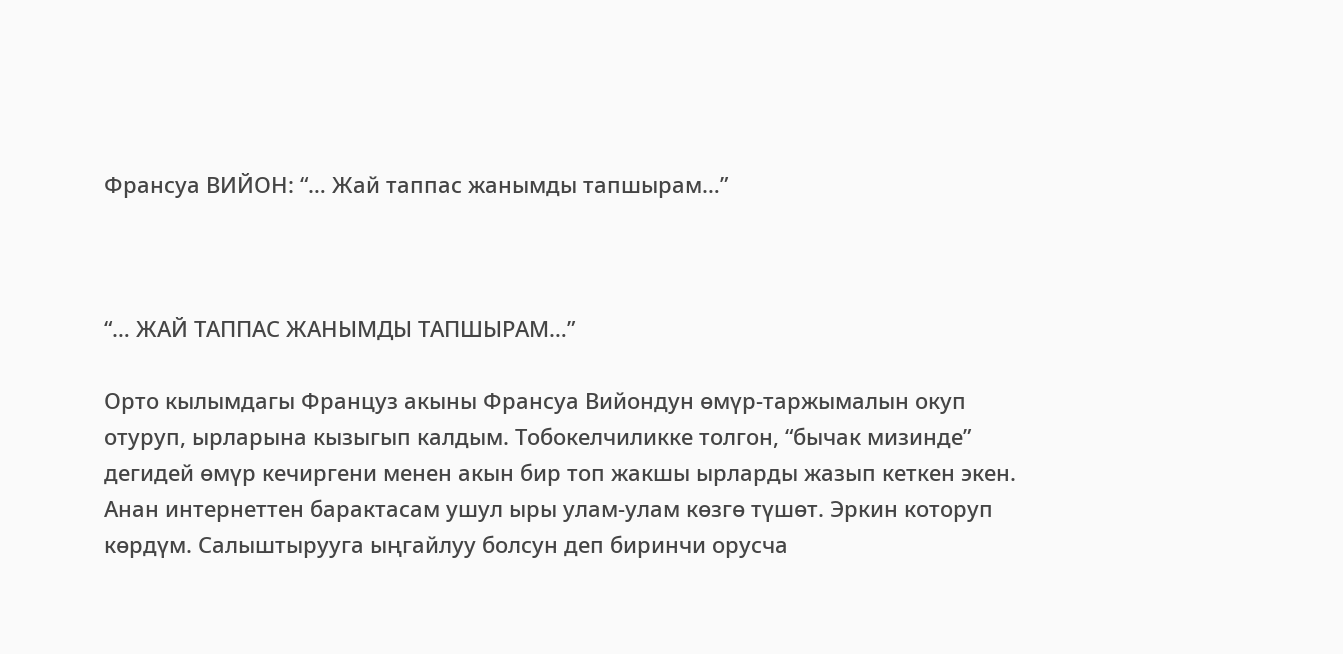Франсуа ВИЙОН: “… Жай таппас жанымды тапшырам…”



“… ЖАЙ ТАППАС ЖАНЫМДЫ ТАПШЫРАМ…”

Орто кылымдагы Француз акыны Франсуа Вийондун өмүр-таржымалын окуп отуруп, ырларына кызыгып калдым. Тобокелчиликке толгон, “бычак мизинде” дегидей өмүр кечиргени менен акын бир топ жакшы ырларды жазып кеткен экен. Анан интернеттен барактасам ушул ыры улам-улам көзгө түшөт. Эркин которуп көрдүм. Салыштырууга ыңгайлуу болсун деп биринчи орусча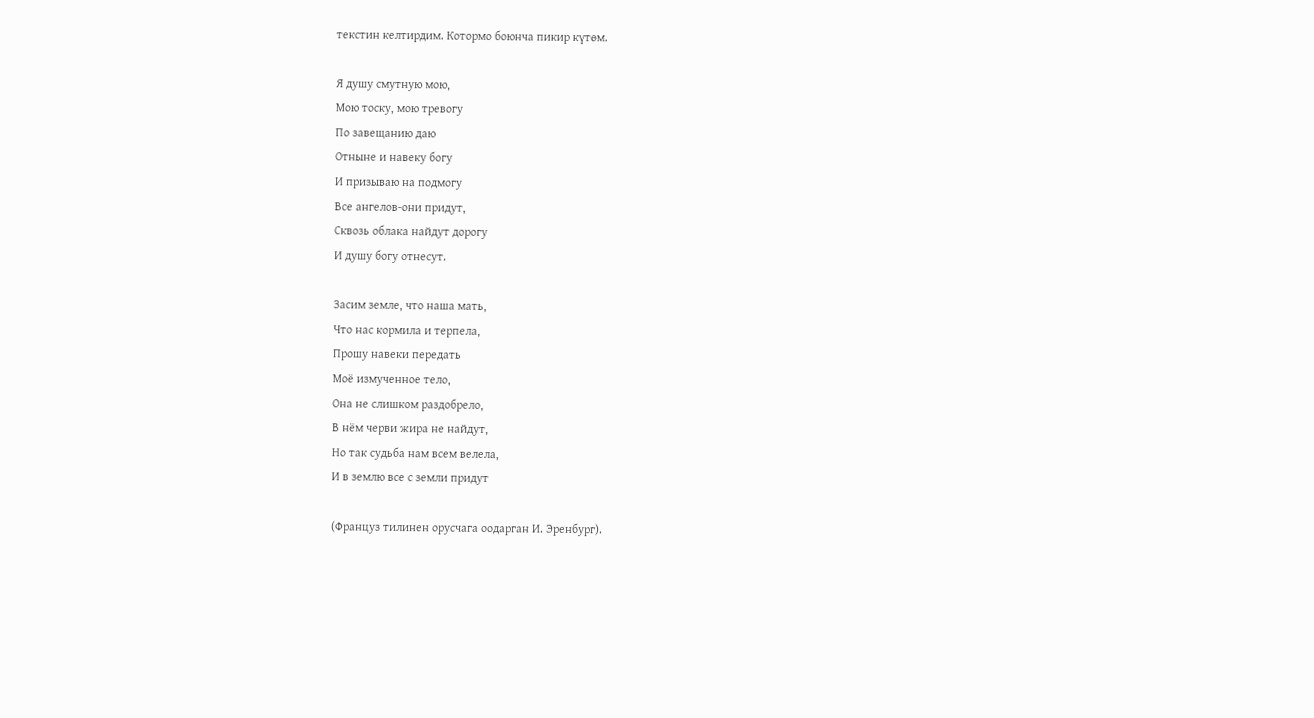текстин келтирдим. Котормо боюнча пикир күтөм.

Я душу смутную мою,
Мою тоску, мою тревогу
По завещанию даю
Отныне и навеку богу
И призываю на подмогу
Все ангелов-они придут,
Сквозь облака найдут дорогу
И душу богу отнесут.

Засим земле, что наша мать,
Что нас кормила и терпела,
Прошу навеки передать
Моё измученное тело,
Она не слишком раздобрело,
В нём черви жира не найдут,
Но так судьба нам всем велела,
И в землю все с земли придут

(Француз тилинен орусчага оодарган И. Эренбург).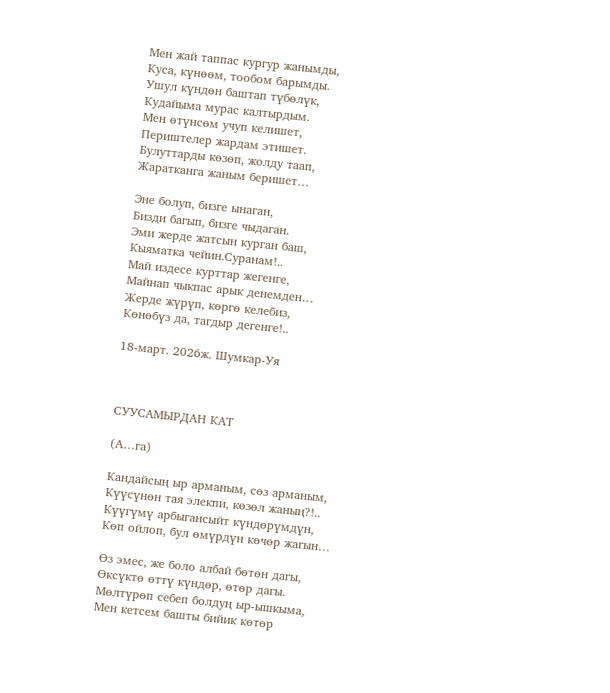Мен жай таппас кургур жанымды,
Куса, күнөөм, тообом барымды.
Ушул күндөн баштап түбөлүк,
Кудайыма мурас калтырдым.
Мен өтүнсөм учуп келишет,
Периштелер жардам этишет.
Булуттарды көзөп, жолду таап,
Жаратканга жаным беришет…

Эне болуп, бизге ынаган,
Бизди багып, бизге чыдаган.
Эми жерде жатсын курган баш,
Кыяматка чейин.Суранам!..
Май издесе курттар жегенге,
Майнап чыкпас арык денемден…
Жерде жүрүп, көргө келебиз,
Көнөбүз да, тагдыр дегенге!..

18-март. 2026ж. Шумкар-Уя



СУУСАМЫРДАН КАТ

(А…га)

Кандайсың ыр арманым, сөз арманым,
Күүсүнөн тая элекпи, көзөл жаның?!..
Күүгүмү арбыгансыйт күндөрүмдүн,
Көп ойлоп, бул өмүрдүн көчөр жагын…

Өз эмес, же боло албай бөтөн дагы,
Өксүктө өттү күндөр, өтөр дагы.
Мөлтүрөп себеп болдуң ыр-ышкыма,
Мен кетсем башты бийик көтөр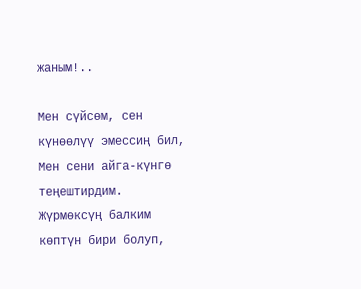жаным!..

Мен сүйсөм, сен күнөөлүү эмессиң бил,
Мен сени айга-күнгө теңештирдим.
Жүрмөксүң балким көптүн бири болуп,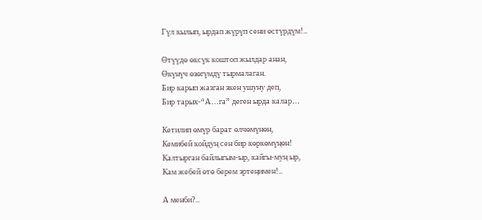Гүл кылып, ырдап жүрүп сени өстүрдүм!..

Өтүүдө өксүк коштоп жылдар анан,
Өкүнүч өзөгүмдү тырмалаган.
Бир карып жазган экен ушуну деп,
Бир тарых-“А…га” деген ырда калар…

Кетилип өмүр барат өлчөмүнөн,
Кемибей койдуң сен бир көркөмүңөн!
Калтырган байлыгым-ыр, кайгы-муң ыр,
Кам жебей өтө берем эртеңимен!..

А менби?..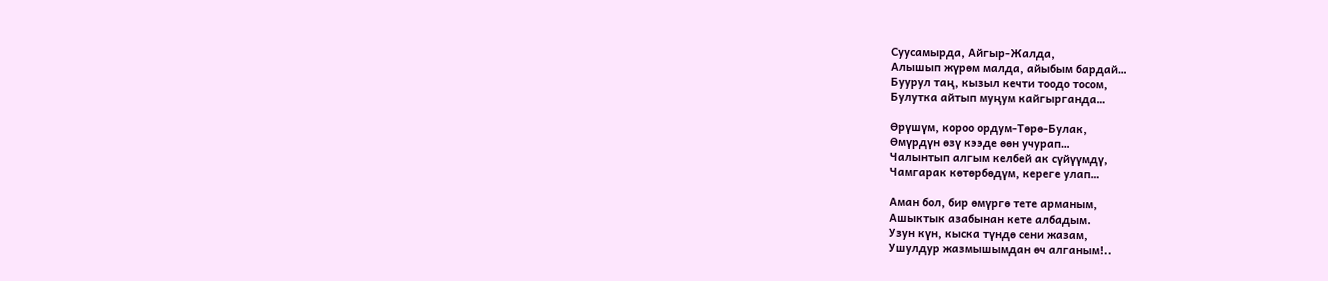Суусамырда, Айгыр-Жалда,
Алышып жүрөм малда, айыбым бардай…
Буурул таң, кызыл кечти тоодо тосом,
Булутка айтып муңум кайгырганда…

Өрүшүм, короо ордум-Төрө-Булак,
Өмүрдүн өзү кээде өөн учурап…
Чалынтып алгым келбей ак сүйүүмдү,
Чамгарак көтөрбөдүм, кереге улап…

Аман бол, бир өмүргө тете арманым,
Ашыктык азабынан кете албадым.
Узун күн, кыска түндө сени жазам,
Ушулдур жазмышымдан өч алганым!..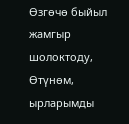Өзгөчө быйыл жамгыр шолоктоду,
Өтүнөм, ырларымды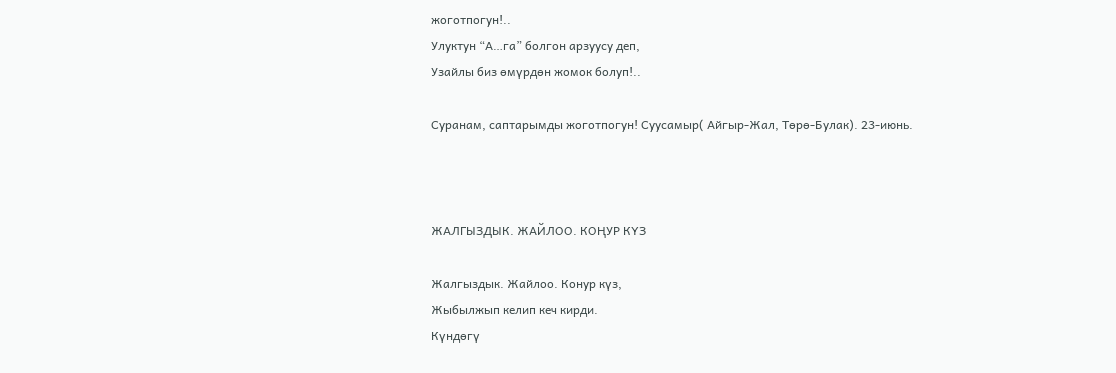жоготпогун!..
Улуктун “А…га” болгон арзуусу деп,
Узайлы биз өмүрдөн жомок болуп!..

Суранам, саптарымды жоготпогун! Суусамыр( Айгыр-Жал, Төрө-Булак). 23-июнь.



ЖАЛГЫЗДЫК. ЖАЙЛОО. КОҢУР КҮЗ

Жалгыздык. Жайлоо. Конур күз,
Жыбылжып келип кеч кирди.
Күндөгү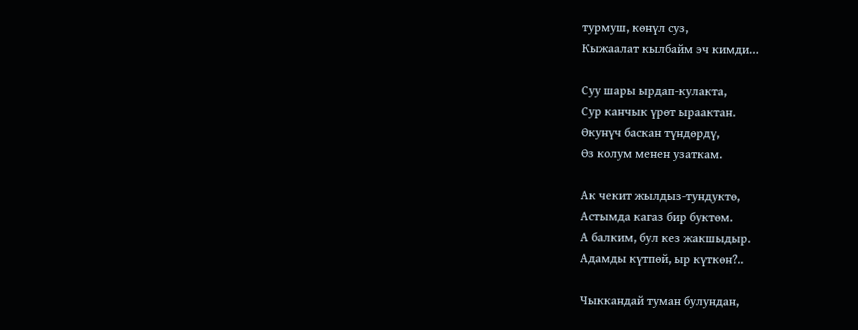турмуш, көнүл суз,
Кыжаалат кылбайм эч кимди…

Суу шары ырдап-кулакта,
Сур канчык үрөт ыраактан.
Өкунүч баскан түндөрдү,
Өз колум менен узаткам.

Ак чекит жылдыз-тундуктө,
Астымда кагаз бир буктөм.
А балким, бул кез жакшыдыр.
Адамды күтпөй, ыр күткөн?..

Чыккандай туман булундан,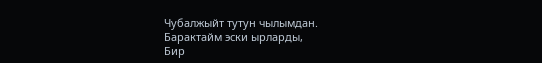Чубалжыйт тутун чылымдан.
Барактайм эски ырларды,
Бир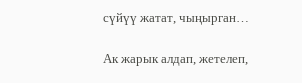сүйүү жатат, чыңырган…

Ак жарык алдап, жетелеп,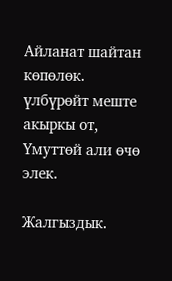Айланат шайтан көпөлөк.
үлбүрөйт меште акыркы от,
Үмуттөй али өчө элек.

Жалгыздык.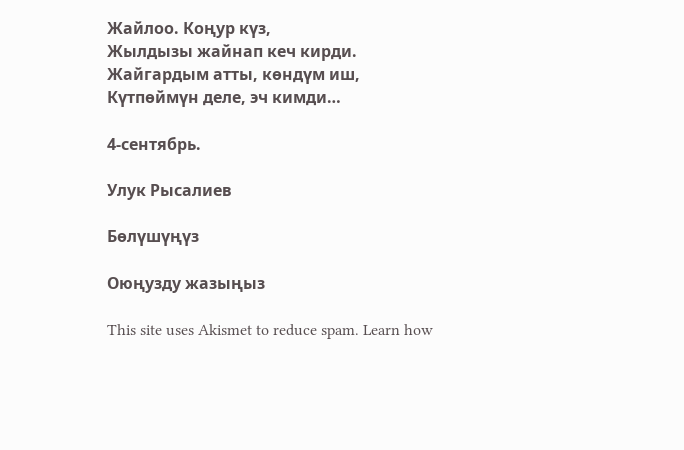Жайлоо. Коңур күз,
Жылдызы жайнап кеч кирди.
Жайгардым атты, көндүм иш,
Күтпөймүн деле, эч кимди…

4-сентябрь.

Улук Рысалиев

Бөлүшүңүз

Оюңузду жазыңыз

This site uses Akismet to reduce spam. Learn how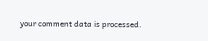your comment data is processed.